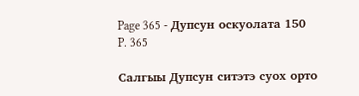Page 365 - Дупсун оскуолата 150
P. 365

Салгыы Дупсун ситэтэ суох орто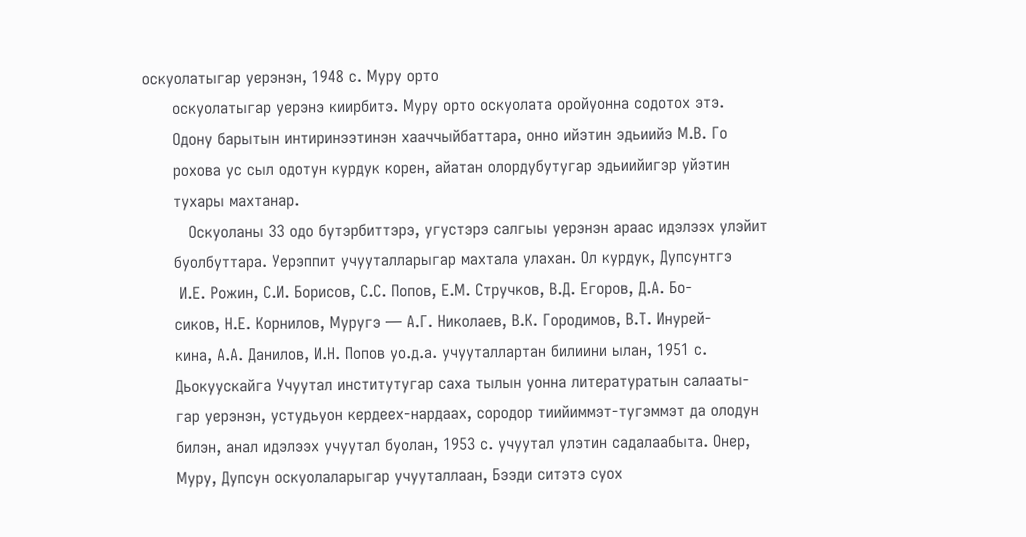оскуолатыгар уерэнэн, 1948 с. Муру орто
      оскуолатыгар уерэнэ киирбитэ. Муру орто оскуолата оройуонна содотох этэ.
      Одону барытын интиринээтинэн хааччыйбаттара, онно ийэтин эдьиийэ М.В. Го
      рохова ус сыл одотун курдук корен, айатан олордубутугар эдьиийигэр уйэтин
      тухары махтанар.
         Оскуоланы 33 одо бутэрбиттэрэ, угустэрэ салгыы уерэнэн араас идэлээх улэйит
      буолбуттара. Уерэппит учууталларыгар махтала улахан. Ол курдук, Дупсунтгэ
       И.Е. Рожин, С.И. Борисов, С.С. Попов, Е.М. Стручков, В.Д. Егоров, Д.А. Бо-
      сиков, Н.Е. Корнилов, Муругэ — А.Г. Николаев, В.К. Городимов, В.Т. Инурей-
      кина, А.А. Данилов, И.Н. Попов уо.д.а. учууталлартан билиини ылан, 1951 с.
      Дьокуускайга Учуутал институтугар саха тылын уонна литературатын салааты-
      гар уерэнэн, устудьуон кердеех-нардаах, сородор тиийиммэт-тугэммэт да олодун
      билэн, анал идэлээх учуутал буолан, 1953 с. учуутал улэтин садалаабыта. Онер,
      Муру, Дупсун оскуолаларыгар учууталлаан, Бээди ситэтэ суох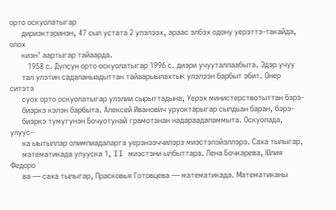орто оскуолатыгар
      дириэктэринэн, 47 сыл устата 2 улэлээх, араас элбэх одону уерэттэ-такайда, олох
      киэн' аартыгар тайаарда.
         1958 с. Дупсун орто оскуолатыгар 1996 с. диэри учууталлаабыта. Эдэр учуу
      тал улэтин садаланыадыттан тайаарыылахтык улэлээн барбыт эбит. Онер ситэтэ
      суох орто оскуолатыгар улэлии сырыттадына, Уерэх министерствотыттан бэрэ-
      биэркэ кэлэн барбыта. Алексей Иванович уруоктарыгар сылдьан баран, бэрэ-
      биэркэ тумугунэн Бочуотунай грамотанан надараадаламмыта. Оскуолада, улуус-
      ка ыытыллар олимпиадаларга уерэнээччилэрэ миэстэлэйэллэрэ. Саха тылыгар,
      математикада улууска 1, II миэстэни ылбыттара. Лена Бочкарева, Юлия Федоро
      ва — саха тылыгар, Прасковья Готовцева — математикада. Математиканы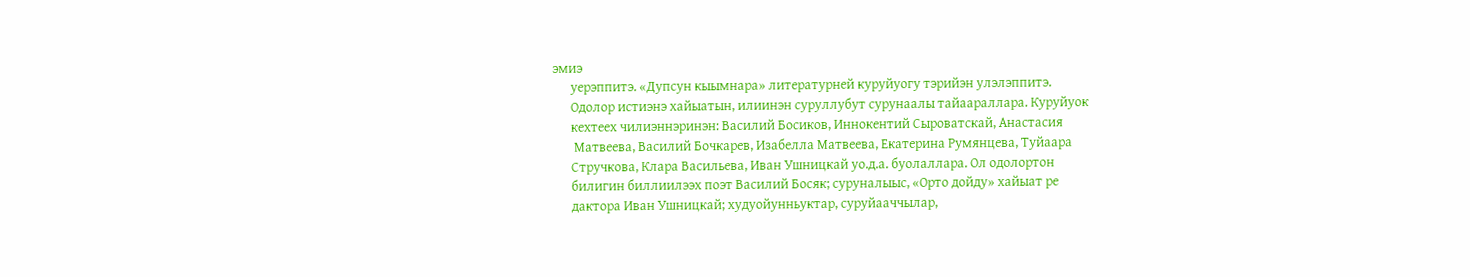эмиэ
      уерэппитэ. «Дупсун кыымнара» литературней куруйуогу тэрийэн улэлэппитэ.
      Одолор истиэнэ хайыатын, илиинэн суруллубут сурунаалы тайаараллара. Куруйуок
      кехтеех чилиэннэринэн: Василий Босиков, Иннокентий Сыроватскай, Анастасия
       Матвеева, Василий Бочкарев, Изабелла Матвеева, Екатерина Румянцева, Туйаара
      Стручкова, Клара Васильева, Иван Ушницкай уо.д.а. буолаллара. Ол одолортон
      билигин биллиилээх поэт Василий Босяк; суруналыыс, «Орто дойду» хайыат ре
      дактора Иван Ушницкай; худуойунньуктар, суруйааччылар,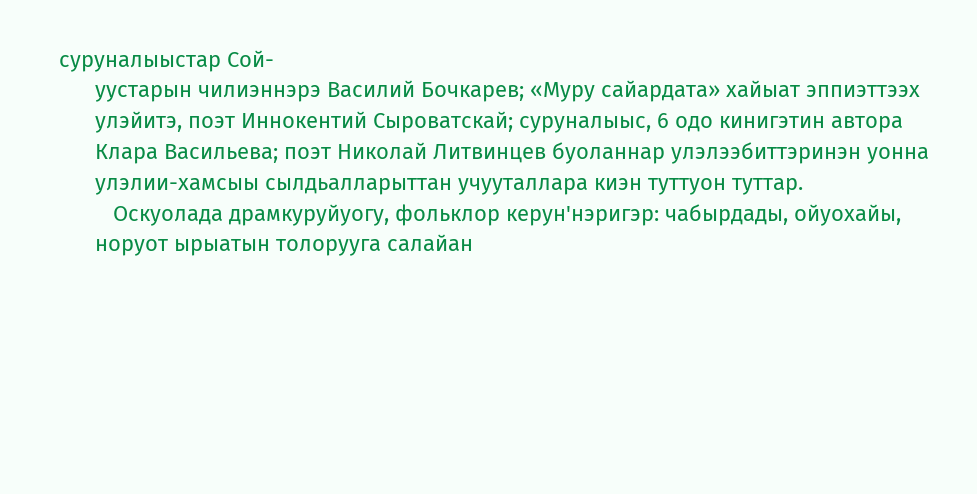суруналыыстар Сой-
      уустарын чилиэннэрэ Василий Бочкарев; «Муру сайардата» хайыат эппиэттээх
      улэйитэ, поэт Иннокентий Сыроватскай; суруналыыс, 6 одо кинигэтин автора
      Клара Васильева; поэт Николай Литвинцев буоланнар улэлээбиттэринэн уонна
      улэлии-хамсыы сылдьалларыттан учууталлара киэн туттуон туттар.
         Оскуолада драмкуруйуогу, фольклор керун'нэригэр: чабырдады, ойуохайы,
      норуот ырыатын толорууга салайан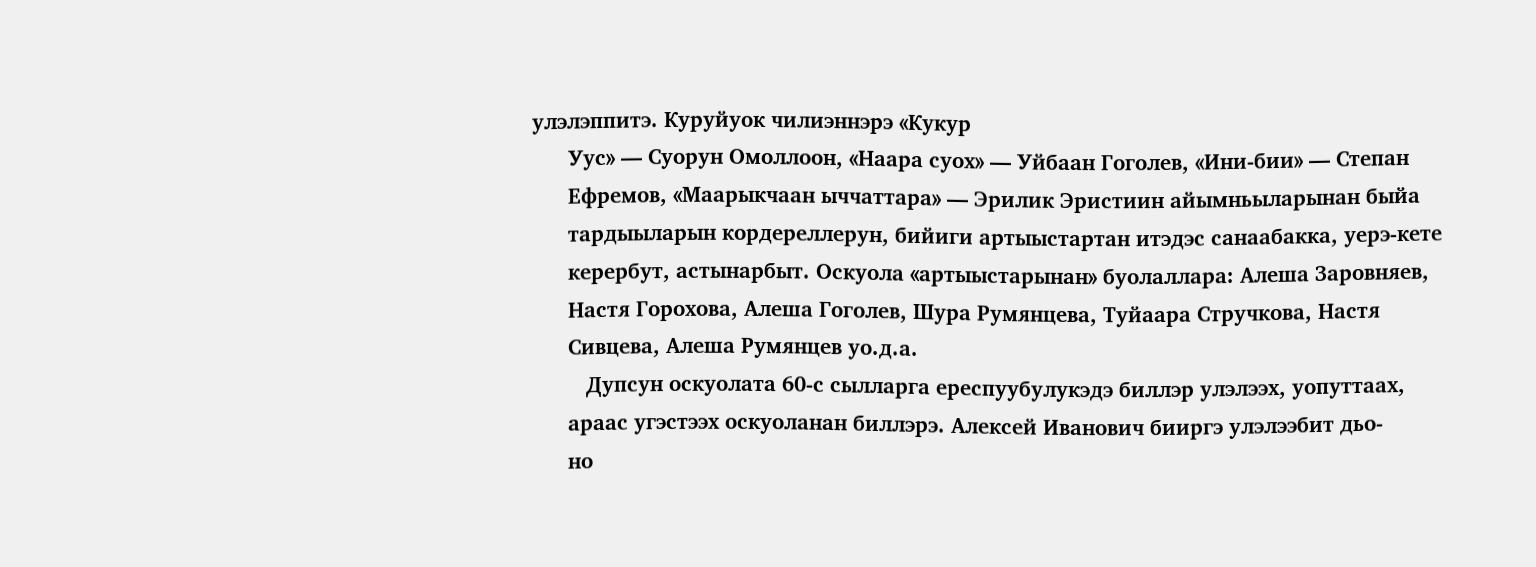улэлэппитэ. Куруйуок чилиэннэрэ «Кукур
      Уус» — Суорун Омоллоон, «Наара суох» — Уйбаан Гоголев, «Ини-бии» — Степан
      Ефремов, «Маарыкчаан ыччаттара» — Эрилик Эристиин айымньыларынан быйа
      тардыыларын кордереллерун, бийиги артыыстартан итэдэс санаабакка, уерэ-кете
      керербут, астынарбыт. Оскуола «артыыстарынан» буолаллара: Алеша Заровняев,
      Настя Горохова, Алеша Гоголев, Шура Румянцева, Туйаара Стручкова, Настя
      Сивцева, Алеша Румянцев уо.д.а.
         Дупсун оскуолата 60-с сылларга ереспуубулукэдэ биллэр улэлээх, уопуттаах,
      араас угэстээх оскуоланан биллэрэ. Алексей Иванович бииргэ улэлээбит дьо-
      но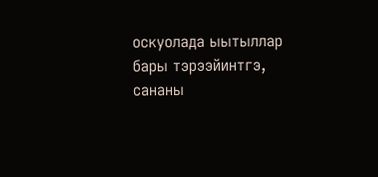оскуолада ыытыллар бары тэрээйинтгэ, сананы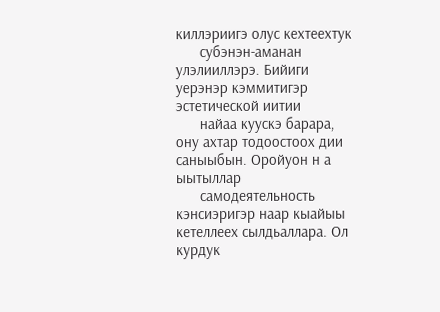киллэриигэ олус кехтеехтук
      субэнэн-аманан улэлииллэрэ. Бийиги уерэнэр кэммитигэр эстетической иитии
      найаа куускэ барара, ону ахтар тодоостоох дии саныыбын. Оройуон н а ыытыллар
      самодеятельность кэнсиэригэр наар кыайыы кетеллеех сылдьаллара. Ол курдук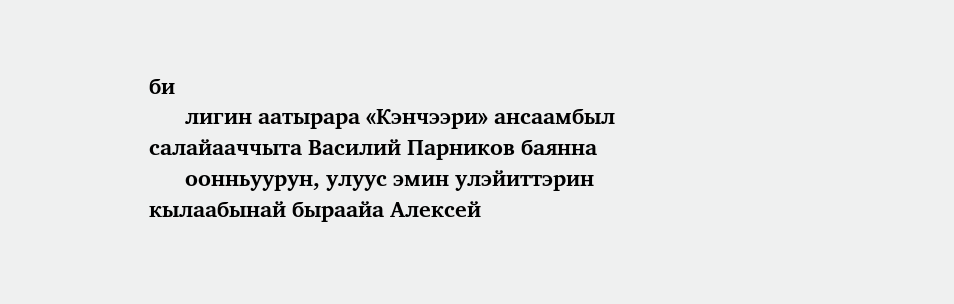би
      лигин аатырара «Кэнчээри» ансаамбыл салайааччыта Василий Парников баянна
      оонньуурун, улуус эмин улэйиттэрин кылаабынай быраайа Алексей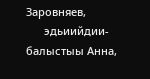Заровняев,
      эдьиийдии-балыстыы Анна,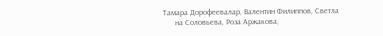Тамара Дорофеевалар, Валентин Филиппов, Светла
      на Соловьева, Роза Аржакова,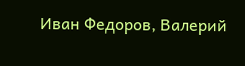Иван Федоров, Валерий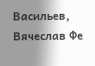Васильев, Вячеслав Фе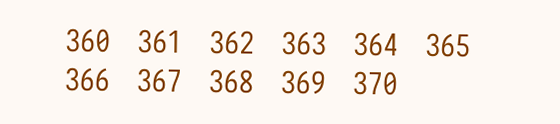360   361   362   363   364   365   366   367   368   369   370